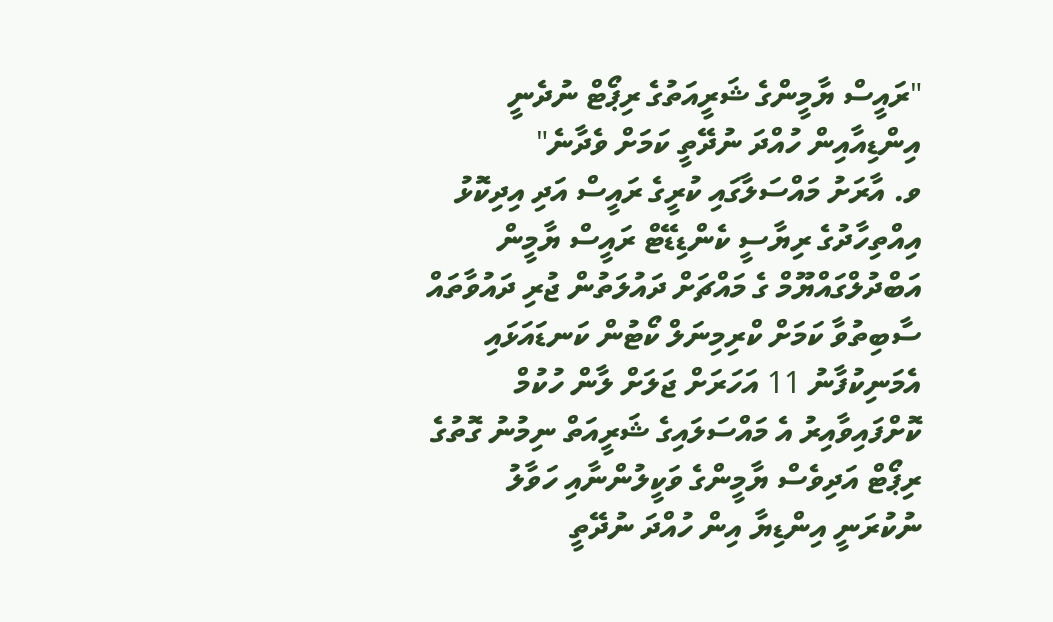"ރައީސް ޔާމީންގެ ޝަރީއަތުގެ ރިޕޯޓް ނުދެނީ އިންޑިއާއިން ހުއްދަ ނުދޭތީ ކަމަށް ވެދާނެ"
ވ. އާރަށު މައްސަލާގައި ކުރީގެ ރައީސް އަދި އިދިކޮޅު އިއްތިހާދުގެ ރިޔާސީ ކެންޑިޑޭޓް ރައީސް ޔާމީން އަބްދުލްގައްޔޫމް ގެ މައްޗަށް ދައުލަތުން ޖުރި ދައުވާތައް ސާބިތުވާ ކަމަށް ކްރިމިނަލް ކޯޓުން ކަނޑައަޅައި އެމަނިކުފާނު 11 އަހަރަށް ޖަލަށް ލާން ހުކުމް ކޮށްފައިވާއިރު އެ މައްސަލައިގެ ޝަރީއަތް ނިމުނު ގޮތުގެ ރިޕޯޓް އަދިވެސް ޔާމީންގެ ވަކީލުންނާއި ހަވާލު ނުކުރަނީ އިންޑިޔާ އިން ހުއްދަ ނުދޭތީ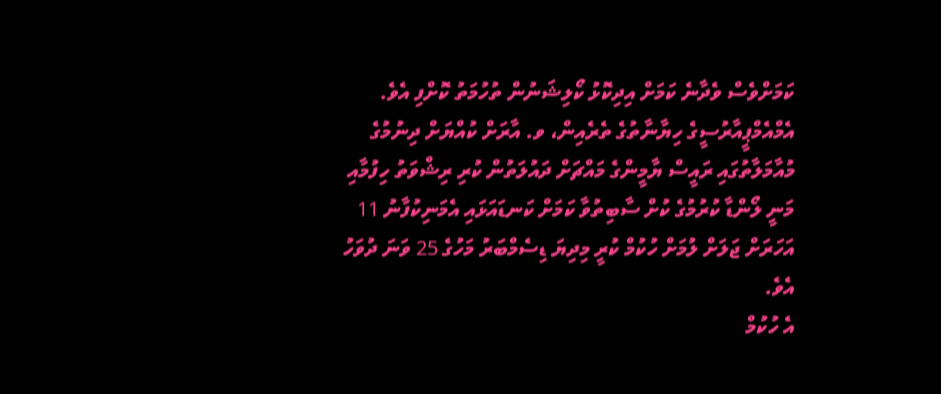ކަމަށްވެސް ވެދާނެ ކަމަށް އިދިކޮޅު ކޯލިޝަނުން ތުހުމަތު ކޮށްފި އެވެ.
އެމްއެމްޕީއާރުސީގެ ހިޔާނާތުގެ ތެރެއިން، ވ. އާރަށް ކުއްޔަށް ދިނުމުގެ މުއާމަލާތުގައި ރައީސް ޔާމީންގެ މައްޗަށް ދައުލަތުން ކުރި ރިޝްވަތު ހިފުމާއި މަނީ ލޯންޑާ ކުރުމުގެ ކުށް ސާބިތުވާ ކަމަށް ކަނޑައަޅައި އެމަނިކުފާނު 11 އަހަރަށް ޖަލަށް ލުމަށް ހުކުމް ކުރީ މިދިޔަ ޑިސެމްބަރު މަހުގެ 25 ވަނަ ދުވަހު އެވެ.
އެ ހުކުމް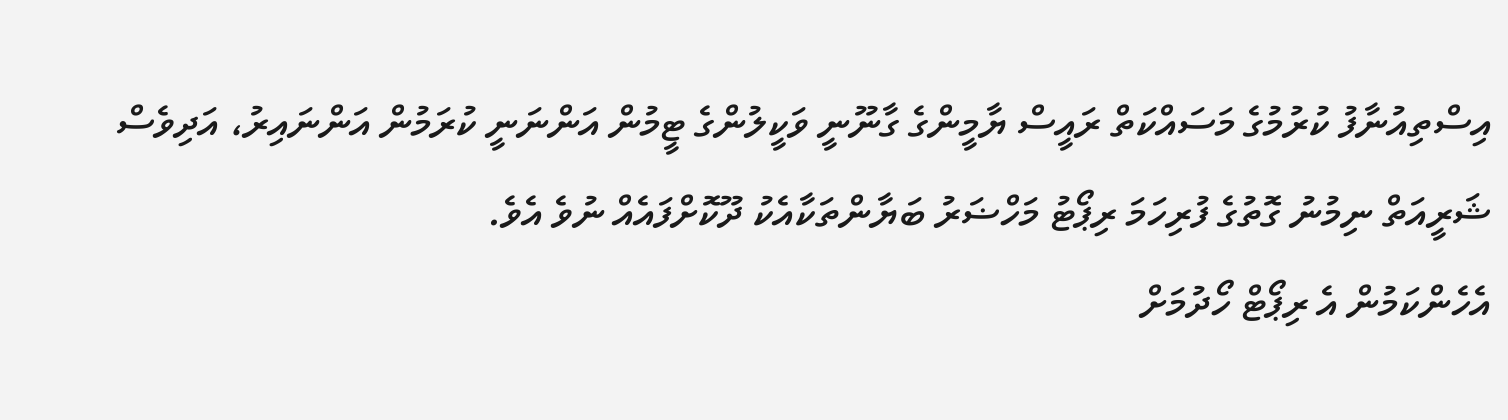އިސްތިއުނާފު ކުރުމުގެ މަސައްކަތް ރައީސް ޔާމީންގެ ގާނޫނީ ވަކީލުންގެ ޓީމުން އަންނަނީ ކުރަމުން އަންނައިރު، އަދިވެސް ޝަރީއަތް ނިމުނު ގޮތުގެ ފުރިހަމަ ރިޕޯޓު މަހްޟަރު ބަޔާންތަކާއެކު ދޫކޮށްފައެއް ނުވެ އެވެ.
އެހެންކަމުން އެ ރިޕޯޓް ހޯދުމަށް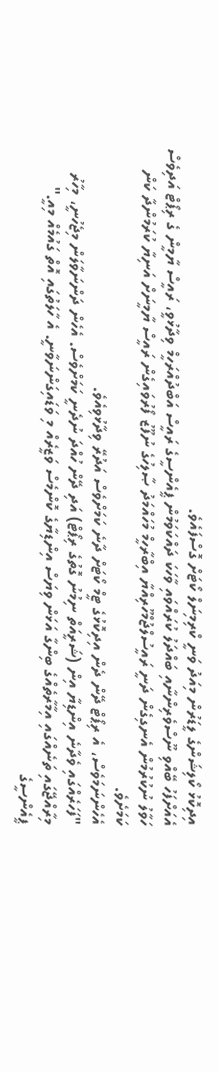އިދިކޮޅު ކޯލިޝަންގެ ލީޑަރުން މިއަދު ވަނީ ކްރިމިނަލް ކޯޓަށް ގޮސްފައެވެ.
އެއަށްފަހު ބޭއްވި ނޫސްވެރިންނާއި ބައްދަލު ކުރައްވައި ވާހަކަ ދައްކަވަމުން ޕީއެންސީގެ ރައީސް އަބްދުއްރަހީމް ވިދާޅުވީ، ރައީސް ޔާމީން ގެ ރިޕޯޓް އަދިވެސް ހަވާލު ނުކުރުމުން އެނގިގެން ދަނީ ރައީސުލްޖުމްހޫރިއްޔާ އިބްރާހީމް މުހައްމަދު ޞާލިހުގެ ނުފޫޒު ފޯރުވައިގެން ރައީސް ޔާމީނަށް އަނިޔާ ކުރަމުންދާ ކަން ކަމަށެވެ.
އެހެންނަމަވެސް، އެ ރިޕޯޓް ދޭން ދެން އިދިކޮޅުގެ ޓީމް ކޯޓަށް ދާނެ ކަމަށްވެސް އަދުރޭ ވިދާޅުވިއެވެ.
"ފަހަރެއްގައި ވެދާނެ އިންޑިޔާ އިން (ޝަރީއަތް ނިމުނު ގޮތުގެ ރިޕޯޓް) އަދި ދޭން ހުއްދަ ނުދެނީ ކަމަށްވެސް. އެހެން ދަންނަވާލަން މިޖެހުނީ، މިހާރު މިރާއްޖޭގައި ތަނެއްގައި އިމާރާތެއްގެ ބިންގާ އަޅަން ވިޔަސް އިންޑިޔާގެ ކޮންމެސް ވަޒީރެއް މި ވަޑައިގަންނަވާނީ. އެ ހާލަތުގައި އޮތް ގައުމެއް މިއީ."
ޕީއެންސީގެ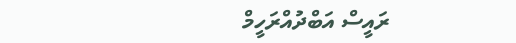ރައީސް އަބްދުއްރަހީމް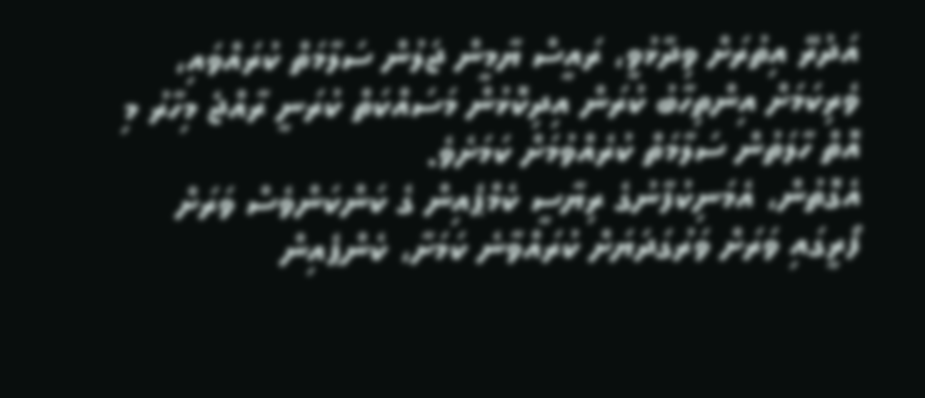އަދުރޭ އިތުރަށް ވިދާޅުވީ، ރައީސް ޔާމީން ޖަލުން ސަލާމަތް ކުރައްވައި، ވެރިކަމަށް އިންތިހާބު ކުރަން އިދިކޮޅުން މަސައްކަތް ކުރަނީ ރާއްޖެ މިހާރު މި އޮތް ހާލަތުން ސަލާމަތް ކުރެއްވުމަށް ކަމަށެވެ.
އެގޮތުން، އެމަނިކުފާނުގެ ރިޔާސީ ކެމްޕެއިން ގެ ކަންކަންވެސް ވަރަށް ފޯރީގައި ވަރަށް ވަރުގަދަޔަށް ކުރައްވާނެ ކަމަށާ، ކެންޕެއިން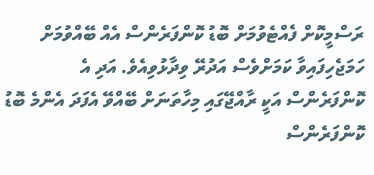ރަސްމީކޮށް ފެއްޓެވުމަށް ބޮޑު ކޮންފަރެންސް އެއް ބޭއްވުމަށް ހަމަޖެހިފައިވާ ކަމަށްވެސް އަދުރޭ ވިދާޅުވިއެވެ. އަދި އެ ކޮންފަރެންސް އަކީ ރާއްޖޭގައި މިހާތަނަށް ބޭއްވޭ އެފަދަ އެންމެ ބޮޑު ކޮންފަރެންސް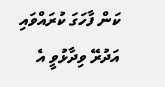ކަން ފާހަގަ ކުރައްވައި އަދުރޭ ވިދާޅުވީ އެ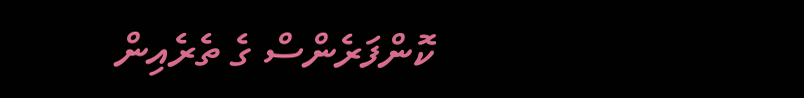ކޮންފަރެންސް ގެ ތެރެއިން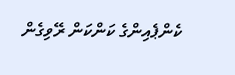ކެންޕެއިންގެ ކަންކަން ރޭވިގެން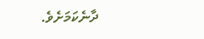ދާނެކަމަށެވެ.